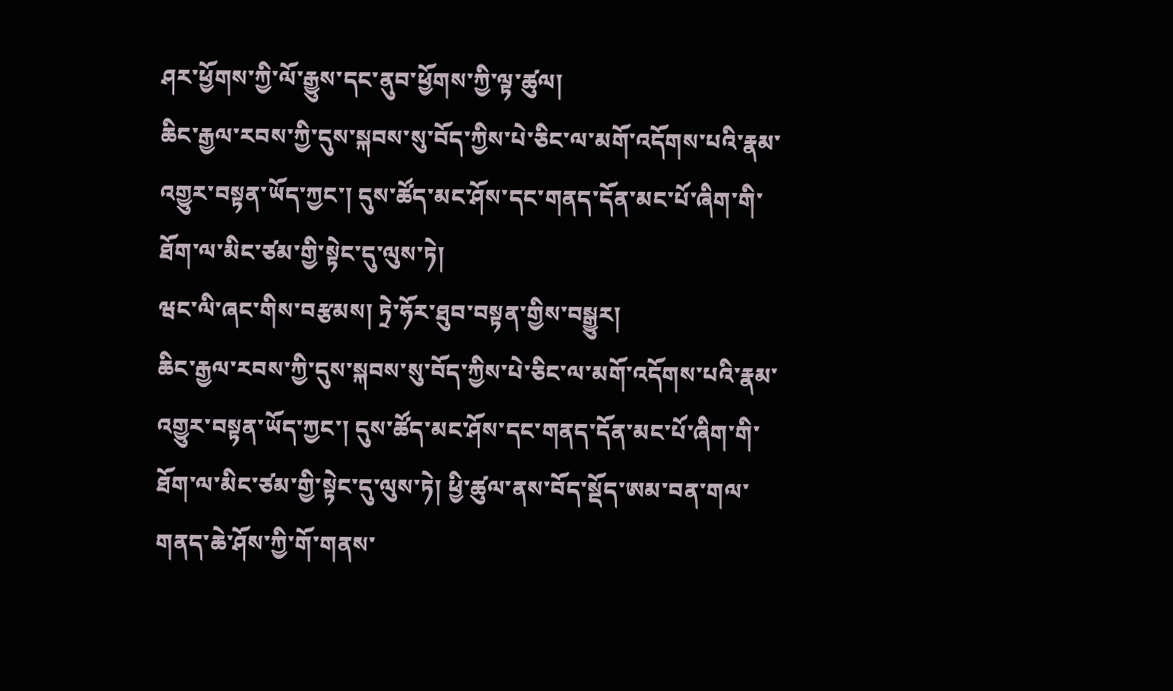ཤཪ་ཕྱོགས་ཀྱི་ལོ་རྒྱུས་དང་ནུབ་ཕྱོགས་ཀྱི་ལྟ་ཚུལ།
ཆིང་རྒྱལ་རབས་ཀྱི་དུས་སྐབས་སུ་བོད་ཀྱིས་པེ་ཅིང་ལ་མགོ་འདོགས་པའི་རྣམ་འགྱུར་བསྟན་ཡོད་ཀྱང་། དུས་ཚོད་མང་ཤོས་དང་གནད་དོན་མང་པོ་ཞིག་གི་ཐོག་ལ་མིང་ཙམ་གྱི་སྟེང་དུ་ལུས་ཏེ།
ཝང་ལི་ཞང་གིས་བརྩམས། ཏྲེ་ཧོར་ཐུབ་བསྟན་གྱིས་བསྒྱུར།
ཆིང་རྒྱལ་རབས་ཀྱི་དུས་སྐབས་སུ་བོད་ཀྱིས་པེ་ཅིང་ལ་མགོ་འདོགས་པའི་རྣམ་འགྱུར་བསྟན་ཡོད་ཀྱང་། དུས་ཚོད་མང་ཤོས་དང་གནད་དོན་མང་པོ་ཞིག་གི་ཐོག་ལ་མིང་ཙམ་གྱི་སྟེང་དུ་ལུས་ཏེ། ཕྱི་ཚུལ་ནས་བོད་སྡོད་ཨམ་བན་གལ་གནད་ཆེ་ཤོས་ཀྱི་གོ་གནས་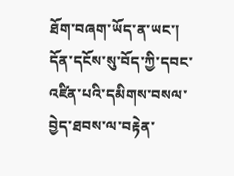ཐོག་བཞག་ཡོད་ན་ཡང་། དོན་དངོས་སུ་བོད་ཀྱི་དབང་འཛིན་པའི་དམིགས་བསལ་བྱེད་ཐབས་ལ་བརྟེན་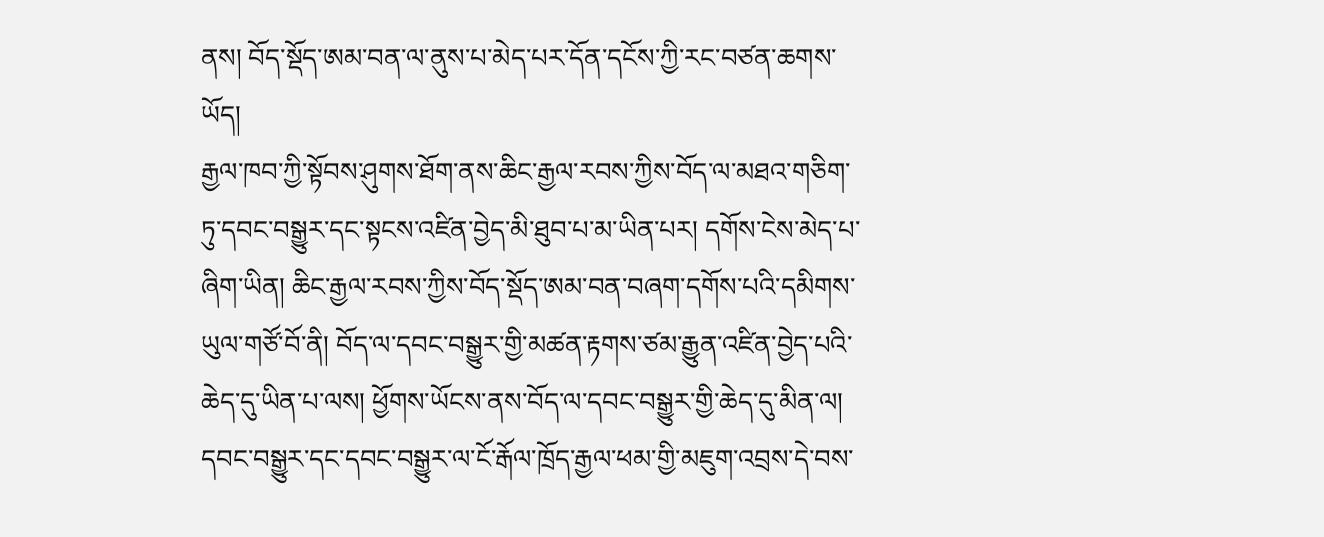ནས། བོད་སྡོད་ཨམ་བན་ལ་ནུས་པ་མེད་པར་དོན་དངོས་ཀྱི་རང་བཙན་ཆགས་ཡོད།
རྒྱལ་ཁབ་ཀྱི་སྟོབས་ཤུགས་ཐོག་ནས་ཆིང་རྒྱལ་རབས་ཀྱིས་བོད་ལ་མཐའ་གཅིག་ཏུ་དབང་བསྒྱུར་དང་སྟངས་འཛིན་བྱེད་མི་ཐུབ་པ་མ་ཡིན་པར། དགོས་ངེས་མེད་པ་ཞིག་ཡིན། ཆིང་རྒྱལ་རབས་ཀྱིས་བོད་སྡོད་ཨམ་བན་བཞག་དགོས་པའི་དམིགས་ཡུལ་གཙོ་བོ་ནི། བོད་ལ་དབང་བསྒྱུར་གྱི་མཚན་རྟགས་ཙམ་རྒྱུན་འཛིན་བྱེད་པའི་ཆེད་དུ་ཡིན་པ་ལས། ཕྱོགས་ཡོངས་ནས་བོད་ལ་དབང་བསྒྱུར་གྱི་ཆེད་དུ་མིན་ལ། དབང་བསྒྱུར་དང་དབང་བསྒྱུར་ལ་ངོ་རྒོལ་ཁྲོད་རྒྱལ་ཕམ་གྱི་མཇུག་འབྲས་དེ་བས་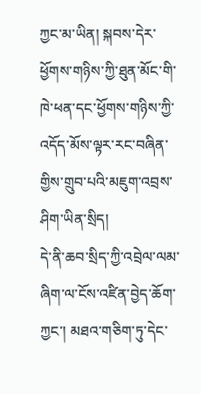ཀྱང་མ་ཡིན། སྐབས་དེར་ཕྱོགས་གཉིས་ཀྱི་ཐུན་མོང་གི་ཁེ་ཕན་དང་ཕྱོགས་གཉིས་ཀྱི་འདོད་མོས་ལྟར་རང་བཞིན་གྱིས་གྲུབ་པའི་མཇུག་འབྲས་ཤིག་ཡིན་སྲིད།
དེ་ནི་ཆབ་སྲིད་ཀྱི་འབྲེལ་ལམ་ཞིག་ལ་ངོས་འཛིན་བྱེད་ཆོག་ཀྱང་། མཐའ་གཅིག་ཏུ་དེང་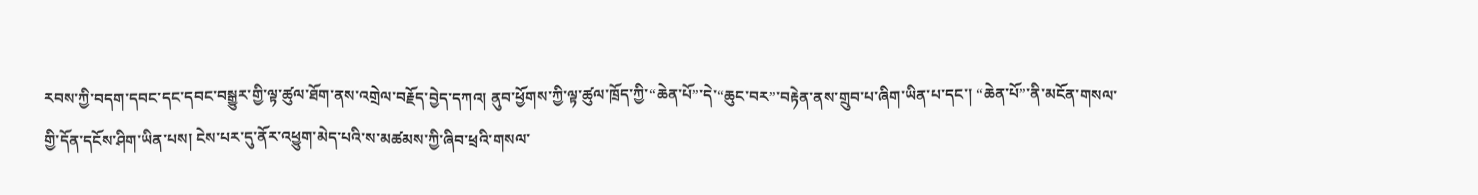རབས་ཀྱི་བདག་དབང་དང་དབང་བསྒྱུར་གྱི་ལྟ་ཚུལ་ཐོག་ནས་འགྲེལ་བརྗོད་བྱེད་དཀའ། ནུབ་ཕྱོགས་ཀྱི་ལྟ་ཚུལ་ཁྲོད་ཀྱི་“ཆེན་པོ”་དེ་“ཆུང་བར”་བརྟེན་ནས་གྲུབ་པ་ཞིག་ཡིན་པ་དང་། “ཆེན་པོ”་ནི་མངོན་གསལ་གྱི་དོན་དངོས་ཤིག་ཡིན་པས། ངེས་པར་དུ་ནོར་འཕྱུག་མེད་པའི་ས་མཚམས་ཀྱི་ཞིབ་ཕྲའི་གསལ་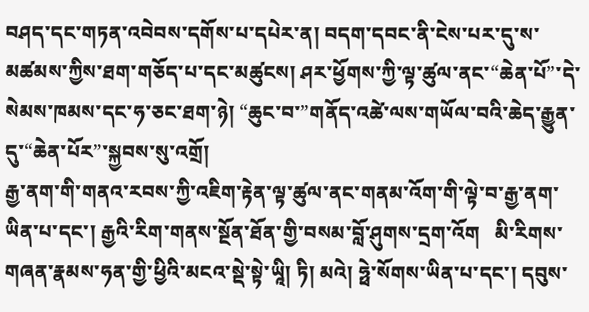བཤད་དང་གཏན་འབེབས་དགོས་པ་དཔེར་ན། བདག་དབང་ནི་ངེས་པར་དུ་ས་མཚམས་ཀྱིས་ཐག་གཅོད་པ་དང་མཚུངས། ཤར་ཕྱོགས་ཀྱི་ལྟ་ཚུལ་ནང་“ཆེན་པོ”་དེ་སེམས་ཁམས་དང་ཧ་ཅང་ཐག་ཉེ། “ཆུང་བ་”གནོད་འཚེ་ལས་གཡོལ་བའི་ཆེད་རྒྱུན་དུ་“ཆེན་པོར”་སྐྱབས་སུ་འགྲོ།
རྒྱ་ནག་གི་གནའ་རབས་ཀྱི་འཇིག་རྟེན་ལྟ་ཚུལ་ནང་གནམ་འོག་གི་ལྟེ་བ་རྒྱ་ནག་ཡིན་པ་དང་། རྒྱའི་རིག་གནས་སྔོན་ཐོན་གྱི་བསམ་བློ་ཤུགས་དྲག་འོག   མི་རིགས་གཞན་རྣམས་ཧན་གྱི་ཕྱིའི་མངའ་སྡེ་སྟེ་ཡཱི། ཏི། མའེ། ཧྥེ་སོགས་ཡིན་པ་དང་། དབུས་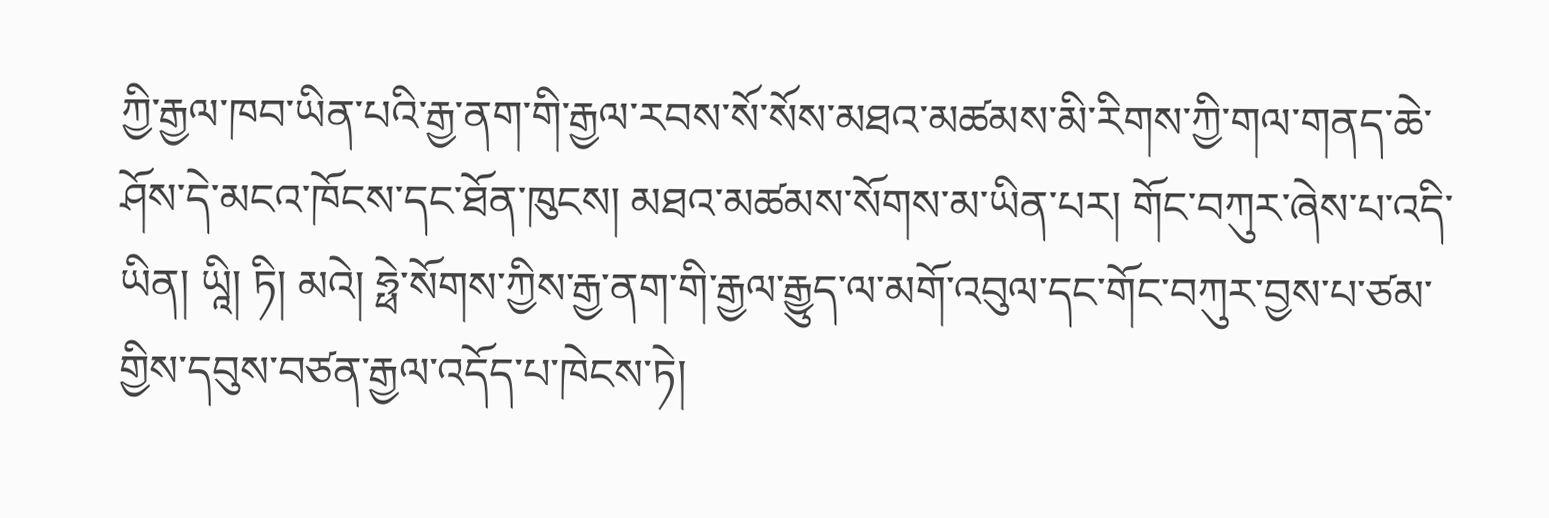ཀྱི་རྒྱལ་ཁབ་ཡིན་པའི་རྒྱ་ནག་གི་རྒྱལ་རབས་སོ་སོས་མཐའ་མཚམས་མི་རིགས་ཀྱི་གལ་གནད་ཆེ་ཤོས་དེ་མངའ་ཁོངས་དང་ཐོན་ཁུངས། མཐའ་མཚམས་སོགས་མ་ཡིན་པར། གོང་བཀུར་ཞེས་པ་འདི་ཡིན། ཡཱི། ཏི། མའེ། ཧྥེ་སོགས་ཀྱིས་རྒྱ་ནག་གི་རྒྱལ་རྒྱུད་ལ་མགོ་འབུལ་དང་གོང་བཀུར་བྱས་པ་ཙམ་གྱིས་དབུས་བཙན་རྒྱལ་འདོད་པ་ཁེངས་ཏེ།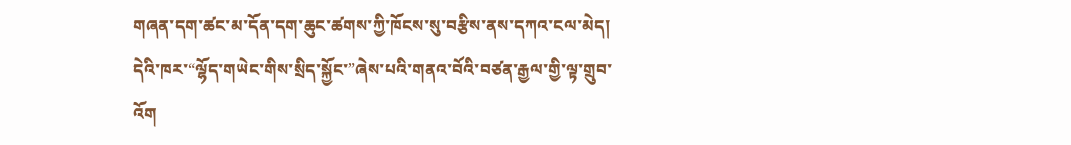གཞན་དག་ཚང་མ་དོན་དག་ཆུང་ཚགས་ཀྱི་ཁོངས་སུ་བརྩིས་ནས་དཀའ་ངལ་མེད། དེའི་ཁར་“ལྷོད་གཡེང་གིས་སྲིད་སྐྱོང་”ཞེས་པའི་གནའ་བོའི་བཙན་རྒྱལ་གྱི་ལྟ་གྲུབ་འོག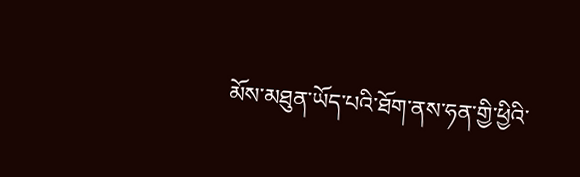མོས་མཐུན་ཡོད་པའི་ཐོག་ནས་ཧན་གྱི་ཕྱིའི་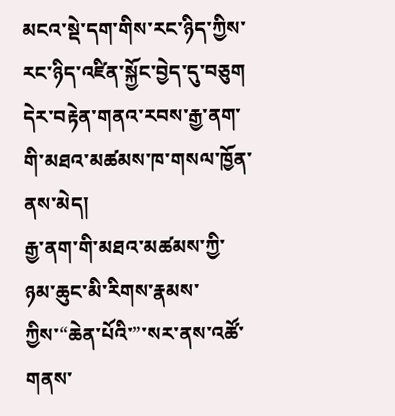མངའ་སྡེ་དག་གིས་རང་ཉིད་ཀྱིས་རང་ཉིད་འཛིན་སྐྱོང་བྱེད་དུ་བཅུག དེར་བརྟེན་གནའ་རབས་རྒྱ་ནག་གི་མཐའ་མཚམས་ཁ་གསལ་ཁྱོན་ནས་མེད།
རྒྱ་ནག་གི་མཐའ་མཚམས་ཀྱི་ཉམ་ཆུང་མི་རིགས་རྣམས་ཀྱིས་“ཆེན་པོའི་”་སར་ནས་འཚོ་གནས་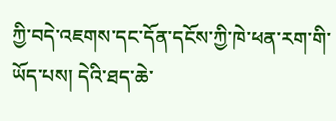ཀྱི་བདེ་འཇགས་དང་དོན་དངོས་ཀྱི་ཁེ་ཕན་རག་གི་ཡོད་པས། དེའི་ཐད་ཆེ་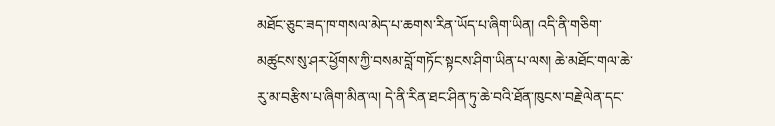མཐོང་ཅུང་ཟད་ཁ་གསལ་མེད་པ་ཆགས་རིན་ཡོད་པ་ཞིག་ཡིན། འདི་ནི་གཅིག་མཚུངས་སུ་ཤར་ཕྱོགས་ཀྱི་བསམ་བློ་གཏོང་སྟངས་ཤིག་ཡིན་པ་ལས། ཆེ་མཐོང་གལ་ཆེ་རུ་མ་བརྩིས་པ་ཞིག་མིན་ལ། དེ་ནི་རིན་ཐང་ཤིན་ཏུ་ཆེ་བའི་ཐོན་ཁུངས་བརྗེ་ལེན་དང་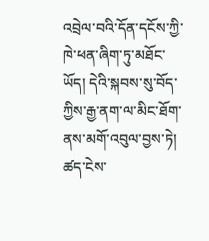འབྲེལ་བའི་དོན་དངོས་ཀྱི་ཁེ་ཕན་ཞིག་ཏུ་མཐོང་ཡོད། དེའི་སྐབས་སུ་བོད་ཀྱིས་རྒྱ་ནག་ལ་མིང་ཐོག་ནས་མགོ་འབུལ་བྱས་ཏེ། ཚད་ངེས་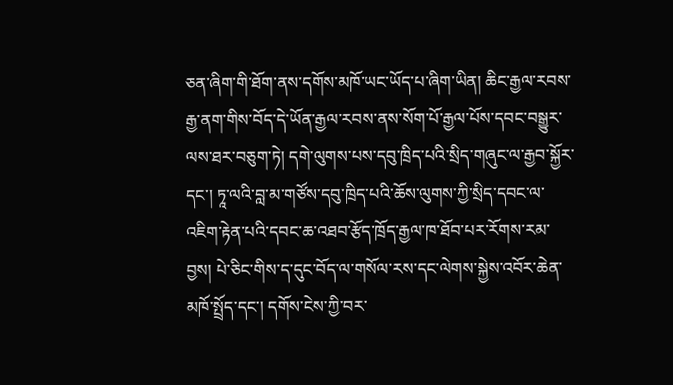ཅན་ཞིག་གི་ཐོག་ནས་དགོས་མཁོ་ཡང་ཡོད་པ་ཞིག་ཡིན། ཆིང་རྒྱལ་རབས་རྒྱ་ནག་གིས་བོད་དེ་ཡོན་རྒྱལ་རབས་ནས་སོག་པོ་རྒྱལ་པོས་དབང་བསྒྱུར་ལས་ཐར་བཅུག་ཏེ། དགེ་ལུགས་པས་དབུ་ཁྲིད་པའི་སྲིད་གཞུང་ལ་རྒྱབ་སྐྱོར་དང་། ཏཱ་ལའི་བླ་མ་གཙོས་དབུ་ཁྲིད་པའི་ཆོས་ལུགས་ཀྱི་སྲིད་དབང་ལ་འཇིག་རྟེན་པའི་དབང་ཆ་འཐབ་རྩོད་ཁྲོད་རྒྱལ་ཁ་ཐོབ་པར་རོགས་རམ་བྱས། པེ་ཅིང་གིས་ད་དུང་བོད་ལ་གསོལ་རས་དང་ལེགས་སྐྱེས་འབོར་ཆེན་མཁོ་སྤྲོད་དང་། དགོས་ངེས་ཀྱི་བར་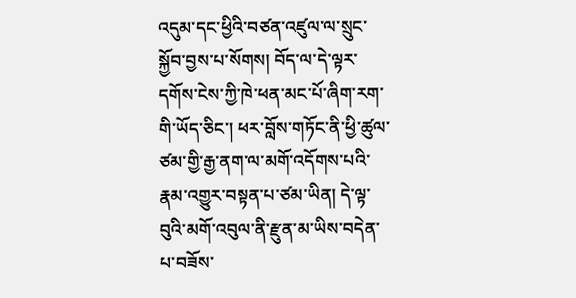འདུམ་དང་ཕྱིའི་བཙན་འཛུལ་ལ་སྲུང་སྐྱོབ་བྱས་པ་སོགས། བོད་ལ་དེ་ལྟར་དགོས་ངེས་ཀྱི་ཁེ་ཕན་མང་པོ་ཞིག་རག་གི་ཡོད་ཅིང་། ཕར་བློས་གཏོང་ནི་ཕྱི་ཚུལ་ཙམ་གྱི་རྒྱ་ནག་ལ་མགོ་འདོགས་པའི་རྣམ་འགྱུར་བསྟན་པ་ཙམ་ཡིན། དེ་ལྟ་བུའི་མགོ་འབུལ་ནི་རྫུན་མ་ཡིས་བདེན་པ་བཟོས་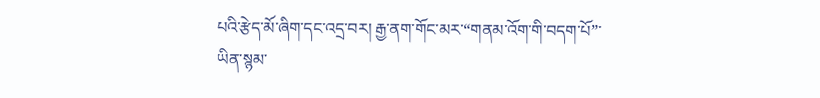པའི་རྩེད་མོ་ཞིག་དང་འདྲ་བར། རྒྱ་ནག་གོང་མར་“གནམ་འོག་གི་བདག་པོ”་ཡིན་སྙམ་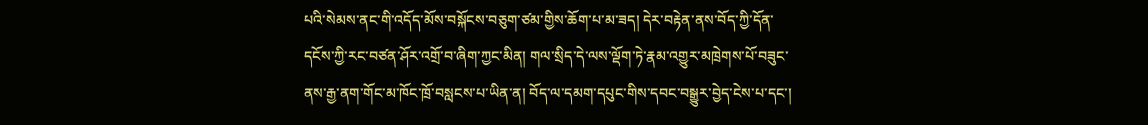པའི་སེམས་ནང་གི་འདོད་མོས་བསྐོངས་བཅུག་ཙམ་གྱིས་ཆོག་པ་མ་ཟད། དེར་བརྟེན་ནས་བོད་ཀྱི་དོན་དངོས་ཀྱི་རང་བཙན་ཤོར་འགྲོ་བ་ཞིག་ཀྱང་མིན། གལ་སྲིད་དེ་ལས་ལྡོག་ཏེ་རྣམ་འགྱུར་མཁྲེགས་པོ་བཟུང་ནས་རྒྱ་ནག་གོང་མ་ཁོང་ཁྲོ་བསླངས་པ་ཡིན་ན། བོད་ལ་དམག་དཔུང་གིས་དབང་བསྒྱུར་བྱེད་ངེས་པ་དང་།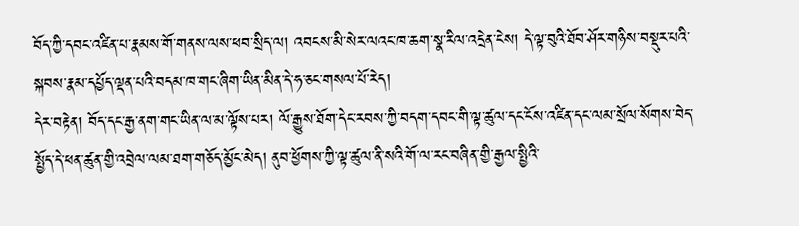བོད་ཀྱི་དབང་འཛིན་པ་རྣམས་གོ་གནས་ལས་ཕབ་སྲིད་ལ། འབངས་མི་སེར་ལའང་ཁ་ཆག་སྣ་རིལ་འདྲེན་ངེས། དེ་ལྟ་བུའི་ཐོབ་ཤོར་གཉིས་བསྡུར་པའི་སྐབས་རྣམ་དཔྱོད་ལྡན་པའི་བདམ་ཁ་གང་ཞིག་ཡིན་མིན་དེ་ཧ་ཅང་གསལ་པོ་རེད།
དེར་བརྟེན། བོད་དང་རྒྱ་ནག་གང་ཡིན་ལ་མ་ལྟོས་པར། ལོ་རྒྱུས་ཐོག་དེང་རབས་ཀྱི་བདག་དབང་གི་ལྟ་ཚུལ་དང་ངོས་འཛིན་དང་ལམ་སྲོལ་སོགས་བེད་སྤྱོད་དེ་ཕན་ཚུན་གྱི་འབྲེལ་ལམ་ཐག་གཅོད་མྱོང་མེད། ནུབ་ཕྱོགས་ཀྱི་ལྟ་ཚུལ་ནི་སའི་གོ་ལ་རང་བཞིན་གྱི་རྒྱལ་སྤྱིའི་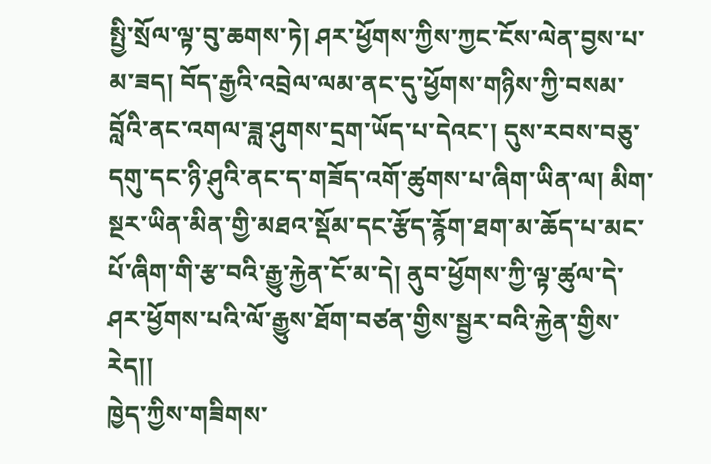སྤྱི་སྲོལ་ལྟ་བུ་ཆགས་ཏེ། ཤར་ཕྱོགས་ཀྱིས་ཀྱང་ངོས་ལེན་བྱས་པ་མ་ཟད། བོད་རྒྱའི་འབྲེལ་ལམ་ནང་དུ་ཕྱོགས་གཉིས་ཀྱི་བསམ་བློའི་ནང་འགལ་ཟླ་ཤུགས་དྲག་ཡོད་པ་དེའང་། དུས་རབས་བཅུ་དགུ་དང་ཉི་ཤུའི་ནང་ད་གཟོད་འགོ་ཚུགས་པ་ཞིག་ཡིན་ལ། མིག་སྔར་ཡིན་མིན་གྱི་མཐའ་སྡོམ་དང་རྩོད་རྙོག་ཐག་མ་ཆོད་པ་མང་པོ་ཞིག་གི་རྩ་བའི་རྒྱུ་རྐྱེན་ངོ་མ་དེ། ནུབ་ཕྱོགས་ཀྱི་ལྟ་ཚུལ་དེ་ཤར་ཕྱོགས་པའི་ལོ་རྒྱུས་ཐོག་བཙན་གྱིས་སྦྱར་བའི་རྐྱེན་གྱིས་རེད།།
ཁྱེད་ཀྱིས་གཟིགས་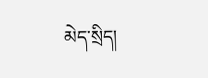མེད་སྲིད།